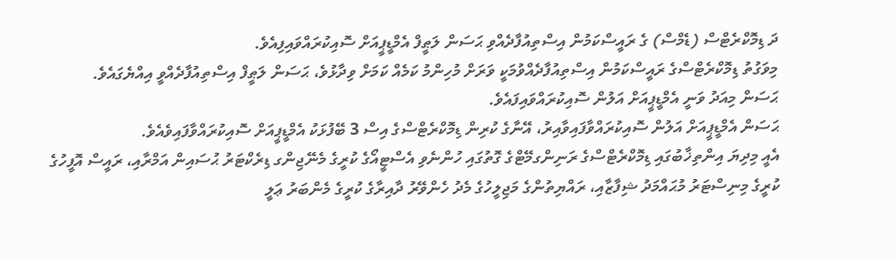ދަ ޑިމޮކްރެޓްސް (ޑެމްސް) ގެ ރައީސްކަމުން އިސްތިއުފާދެއްވި ޙަސަން ލަޠީފް އެމްޑީޕީއަށް ސޮއިކުރައްވައިފިއެވެ.
މިވަގުތު ޑިމޮކްރެޓްސްގެ ރައީސްކަމުން އިސްތިއުފާދެއްވުމަކީ ވަރަށް މުހިންމު ކަމެއް ކަމަށް ވިދާޅުވެ، ޙަސަން ލަޠީފް އިސްތިއުފާދެއްވީ އިއްޔެގައެވެ.
ޙަސަން މިއަދު ވަނީ އެމްޑީޕީއަށް އަލުން ސޮއިކުރައްވައިފައެވެ.
ޙަސަން އެމްޑީޕީއަށް އަލުން ސޮއިކުރައްވާފައިވާއިރު، އޭނާގެ ކުރިން ޑިމޮކްރެޓްސްގެ އިސް 3 ބޭފުޅަކު އެމްޑީޕީއަށް ސޮއިކުރައްވާފައިވެއެވެ.
އެއީ މިދިޔަ އިންތިޚާބުގައި ޑިމޮކްރެޓްސްގެ ރަނިންގމޭޓްގެ ގޮތުގައި ހުންނެވި އެސްޓީއޯގެ ކުރީގެ މެނޭޖިންގ ޑިރެކްޓަރު ޙުސައިން އަމްރާއި، ރައީސް އޮފީހުގެ ކުރީގެ މިނިސްޓަރު މުޙައްމަދު ޝިފާޒާއި، ރައްޔިތުންގެ މަޖިލީހުގެ މެދު ހެންވޭރު ދާއިރާގެ ކުރީގެ މެންބަރު ޢަލީ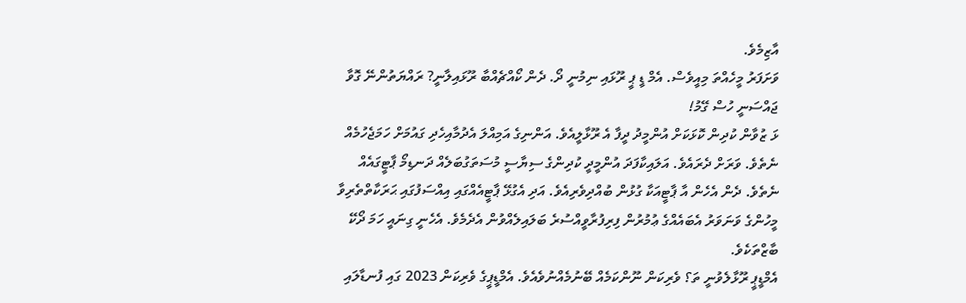އާޒިމެވެ.
ވަށަފަރު މީހެއްތަ މިއީވެސް. އެމް ޑީ ޕީ ރޫޅައި ނިމުނީ ދޯ. ދެން ކޯއްޗެއްބާ ރޫޅައިލާނީ? ރައްޔަތުންނޭ ގޮވާ ޖައްސަނީ ހުސް ގޭމު!
ޅަ ޒުވާން ކުދިން ކޮޅަކަށް އުންމީދު ދީފާ އެ ރޫޅާލީއެވެ. އަންނިގެ އަމިއްލަ އެދުމާއިހެދި ގައުމަށް ހަމަޖެހުމެއް ނެތެވެ. ވަރަށް ދެރައެވެ. އަލައިކާފަދަ އުންމީދީ ކުދިންގެ ސިޔާސީ މުސަތަގުބަލެއް ދަނޑިމޯ ޕާޓީގައެއް ނެތެވެ. ދެން އެހެން އާ ޕާޓީއަކާ ގުޅުން ބުއްދިވެރިއެވެ. އަދި އެގުޅޭ ޕާޓީއެއްގައި އިއްސަފުގައި ޙަރަކާތްތެރިވާ މީހުންގެ ވަނަވަރު އެބައެއްގެ ޢުމުރުން ފިރިފުރާވީއްސުރެ ބަލައިލެއްވުން އެދެމެވެ. އެހެނީ ގިނައީ ހަމަ ދޯކޭ ބާޒްތަކެވެ.
އެމްޑީޕީ ރޫޅާލެވުނީ ތަ؟ ވެރިކަން ނޫންކަމެއް ބޭނުމެއްނުވެއެވެ. އެމްޑީޕީގެ ވެރިކަން 2023 ގައި ފުނޑާލައި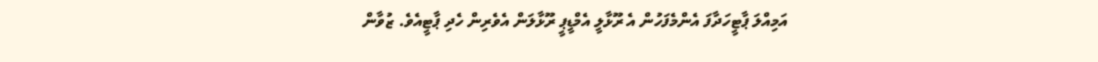އަމިއްލަ ޕާޓީހަދާފަ އެންމެފަހުން އެ ރޫޅާލީ އެމްޑީޕީ ރޫޅާލަން އެވެރިން ހެދި ޕާޓީއެވެ. ޒުވާން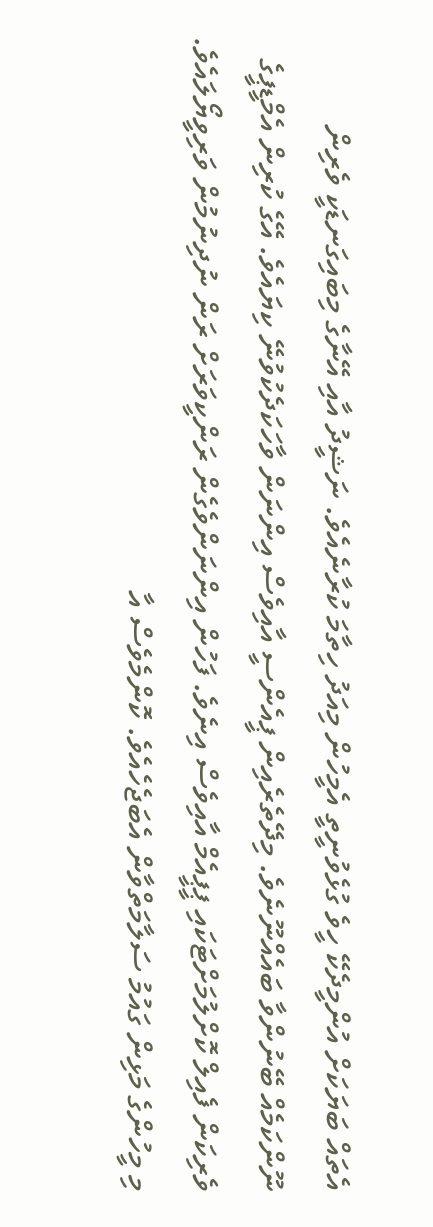އެތައް ބަޔަކަށް އުންމީދެކޭ ހީވެ ގުޅެވުނީތީ އެމީހުން މިއަދު ހިތާމަ ކުރާނެއެވެ. ނަޝީދު އާއި އޭނާގެ މިބައިގަނޑަކީ ވެރިން ނޫންކަމެއް ބޭނުންވާ ބައެއްނޫނެވެ. މިދޭތެރެއިން ޕީއެންސީ އާއިވެސް އިންނަން ވާހަކަދެކުވުނޭ ކިޔައެވެ. އޭގެ ކުރިން އެމްޑީޕީގެ ވެރިކަން ފެއިލް ކޮށްލުމަށްޓަކައި ޕީޕީއެމް އާއިވެސް އިނެވެ. ފަހުން އިންނަންވެގެން ރަންކީވަރަށް ރަން ނުދިނުމުން ވަރިވީޔޯލައެވެ. މި މީހުންގެ މަޅިން ގައުމު ސަލާމަތްވާން އެބަޖެހެއެވެ. ކޮންމެވެސް އާ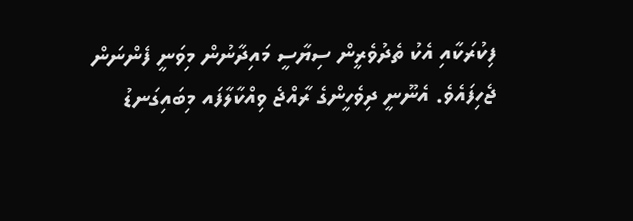ފިކުރަކާއި އެކު ތެދުވެރީން ސިޔާސީ މައިދާނުން މިވަނީ ފެންނަން ޖެހިފައެވެ. އެނޫނީ ދިވެހީންގެ ރާއްޖެ ވިއްކާލާފައ މިބައިގަނޑު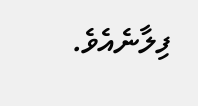ފިލާނެއެވެ.